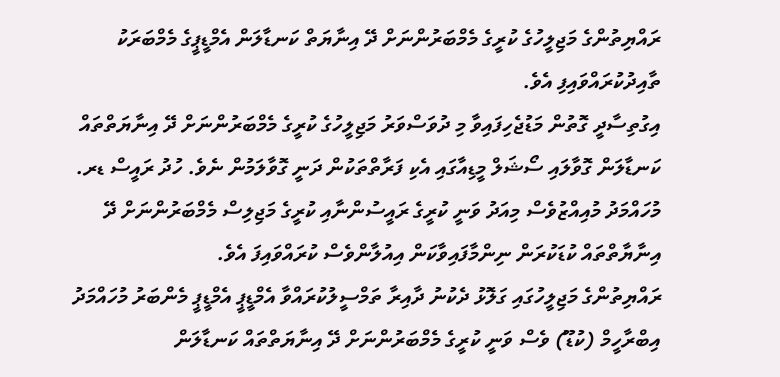ރައްޔިތުންގެ މަޖިލީހުގެ ކުރީގެ މެމްބަރުންނަށް ދޭ އިނާޔަތް ކަނޑާލަން އެމްޑީޕީގެ މެމްބަރަކު ތާއިދުކުރައްވައިފި އެވެ.
އިގުތިސާދީ ގޮތުން މަޑުޖެހިފައިވާ މި ދުވަސްވަރު މަޖިލީހުގެ ކުރީގެ މެމްބަރުންނަށް ދޭ އިނާޔަތްތައް ކަނޑާލަން ގޮވާލައި ސޯޝަލް މީޑިއާގައި އެކި ފަރާތްތަކުން ދަނީ ގޮވާލަމުން ނެވެ. ހުދު ރައީސް ޑރ. މުހައްމަދު މުއިއްޒުވެސް މިއަދު ވަނީ ކުރީގެ ރައީސުންނާއި ކުރީގެ މަޖިލިސް މެމްބަރުންނަށް ދޭ އިނާޔާތްތައް ކުޑަކުރަން ނިންމާފައިވާކަން އިއުލާންވެސް ކުރައްވައިފަ އެވެ.
ރައްޔިތުންގެ މަޖިލީހުގައި ގަލޮޅު ދެކުނު ދާއިރާ ތަމްސީލުކުރައްވާ އެމްޑީޕީ އެމްޑީޕީ މެންބަރު މުހައްމަދު އިބްރާހީމް (ކުޑޫ) ވެސް ވަނީ ކުރީގެ މެމްބަރުންނަށް ދޭ އިނާޔަތްތައް ކަނޑާލަން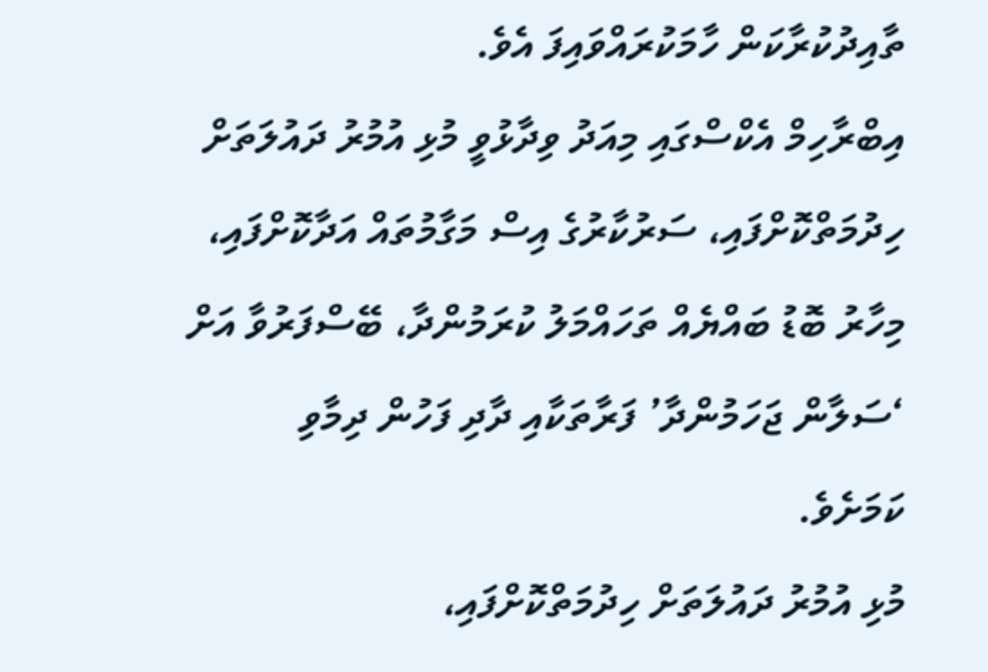ތާއިދުކުރާކަން ހާމަކުރައްވައިފަ އެވެ.
އިބްރާހިމް އެކްސްގައި މިއަދު ވިދާޅުވީ މުޅި އުމުރު ދައުލަތަށް ހިދުމަތްކޮށްފައި، ސަރުކާރުގެ އިސް މަގާމުތައް އަދާކޮށްފައި، މިހާރު ބޮޑު ބައްޔެއް ތަހައްމަލު ކުރަމުންދާ، ބޭސްފަރުވާ އަށް ‘ސަލާން ޖަހަމުންދާ’ ފަރާތަކާއި ދާދި ފަހުން ދިމާވި ކަމަށެވެ.
މުޅި އުމުރު ދައުލަތަށް ހިދުމަތްކޮށްފައި،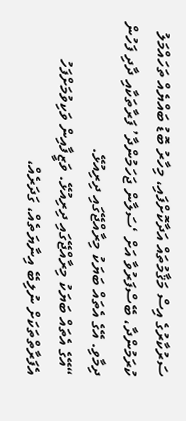ސަރުކާރުގެ އިސް މަޤާމުތައް އަދާކޮށްފައި، މިހާރު ބޮޑު ބައްޔެއް ތަހައްމަލު ކުރަމުންދާ، ބޭސްފަރުވާ އަށް ‘ސަލާން ޖަހަމުންދާ’ ފަރާތަކާއި ދާދި ފަހުން ދިމާވި. އޭގެ އެތައް ބަޔަކު މިރާއްޖޭގައި ދިރިއުޅޭ.
“އޭގެ އެތައް ބަޔަކު މިރާއްޖޭގައި ދިރިއުޅޭ. ވަޒީފާއިން ވަކިވުމަށްފަހު އެފަރާތްތަކަށް ނުލިބޭ އިނާޔަތެއް، ގަދަރެއް،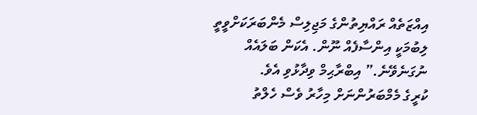އިއްޒަތެއް ރައްޔިތުންގެ މަޖިލިސް މެންބަރަކަށްވީތީ ލިބުމަކީ އިންސާފެއް ނޫން. އެކަން ބަލައެއް ނުގަނެވޭނެ.” އިބްރާޙިމް ވިދާޅުވި އެވެ.
ކުރީގެ މެމްބަރުންނަށް މިހާރު ވެސް ހެލްތު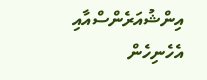އިންޝުއަރެންސްއާއި އެހެނިހެން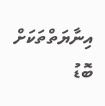އިނާޔަތްތަކަށް ބޮޑު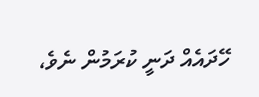ހޭދައެއް ދަނީ ކުރަމުން ނެވެ،